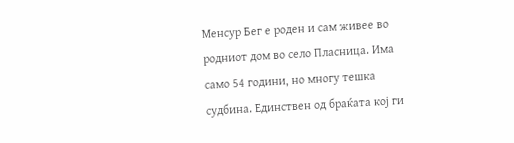Менсур Бег е роден и сам живее во родниот дом во село Пласница. Има само 54 години, но многу тешка судбина. Единствен од браќата кој ги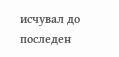исчувал до последен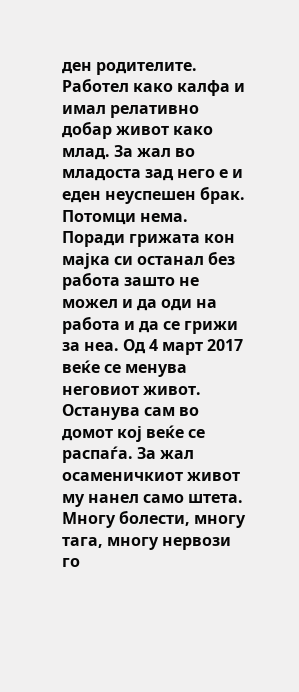ден родителите. Работел како калфа и имал релативно добар живот како млад. За жал во младоста зад него е и еден неуспешен брак. Потомци нема. Поради грижата кон мајка си останал без работа зашто не можел и да оди на работа и да се грижи за неа. Од 4 март 2017 веќе се менува неговиот живот. Останува сам во домот кој веќе се распаѓа. За жал осаменичкиот живот му нанел само штета. Многу болести, многу тага, многу нервози го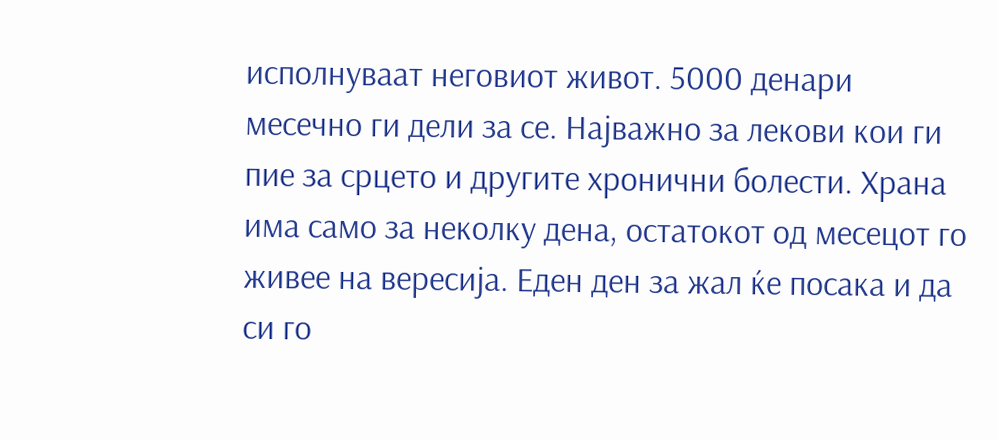исполнуваат неговиот живот. 5000 денари месечно ги дели за се. Најважно за лекови кои ги пие за срцето и другите хронични болести. Храна има само за неколку дена, остатокот од месецот го живее на вересија. Еден ден за жал ќе посака и да си го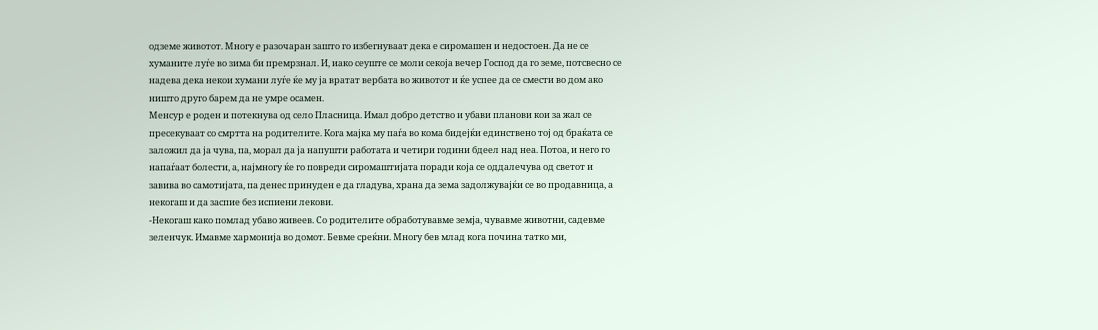одземе животот. Многу е разочаран зашто го избегнуваат дека е сиромашен и недостоен. Да не се хуманите луѓе во зима би премрзнал. И, иако сеуште се моли секоја вечер Господ да го земе, потсвесно се надева дека некои хумани луѓе ќе му ја вратат вербата во животот и ќе успее да се смести во дом ако ништо друго барем да не умре осамен.
Менсур е роден и потекнува од село Пласница. Имал добро детство и убави планови кои за жал се пресекуваат со смртта на родителите. Кога мајка му паѓа во кома бидејќи единствено тој од браќата се заложил да ја чува, па, морал да ја напушти работата и четири години бдеел над неа. Потоа, и него го напаѓаат болести, а, најмногу ќе го повреди сиромаштијата поради која се оддалечува од светот и завива во самотијата, па денес принуден е да гладува, храна да зема задолжувајќи се во продавница, а некогаш и да заспие без испиени лекови.
-Некогаш како помлад убаво живеев. Со родителите обработувавме земја, чувавме животни, садевме зеленчук. Имавме хармонија во домот. Бевме среќни. Многу бев млад кога почина татко ми,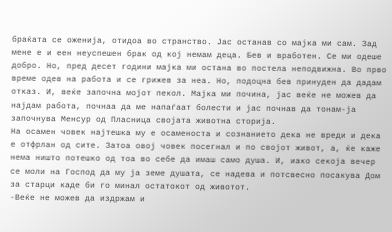браќата се оженија, отидоа во странство. Јас останав со мајка ми сам. Зад мене е и еен неуспешен брак од кој немам деца. Бев и вработен. Се ми одеше добро. Но, пред десет години мајка ми остана во постела неподвижна. Во прво време одев на работа и се грижев за неа. Но, подоцна бев принуден да дадам отказ. И, веќе започна мојот пекол. Мајка ми почина, јас веќе не можев да најдам работа, почнаа да ме напаѓаат болести и јас почнав да тонам-ја започнува Менсур од Пласница својата животна сторија.
На осамен човек најтешка му е осаменоста и сознанието дека не вреди и дека е отфрлан од сите. Затоа овој човек посегнал и по својот живот, а, ќе каже нема ништо потешко од тоа во себе да имаш само душа. И, иако секоја вечер се моли на Господ да му ја земе душата, се надева и потсвесно посакува Дом за старци каде би го минал остатокот од животот.
-Веќе не можев да издржам и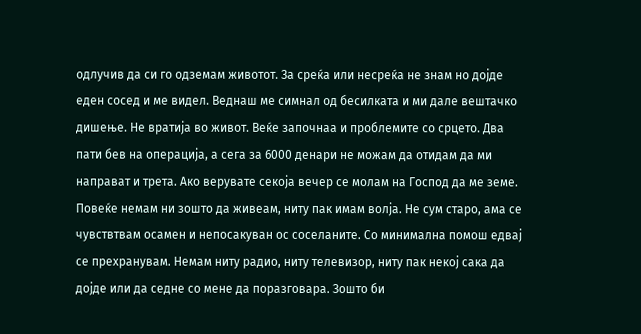одлучив да си го одземам животот. За среќа или несреќа не знам но дојде еден сосед и ме видел. Веднаш ме симнал од бесилката и ми дале вештачко дишење. Не вратија во живот. Веќе започнаа и проблемите со срцето. Два пати бев на операција, а сега за 6000 денари не можам да отидам да ми направат и трета. Ако верувате секоја вечер се молам на Господ да ме земе. Повеќе немам ни зошто да живеам, ниту пак имам волја. Не сум старо, ама се чувствтвам осамен и непосакуван ос соселаните. Со минимална помош едвај се прехранувам. Немам ниту радио, ниту телевизор, ниту пак некој сака да дојде или да седне со мене да поразговара. Зошто би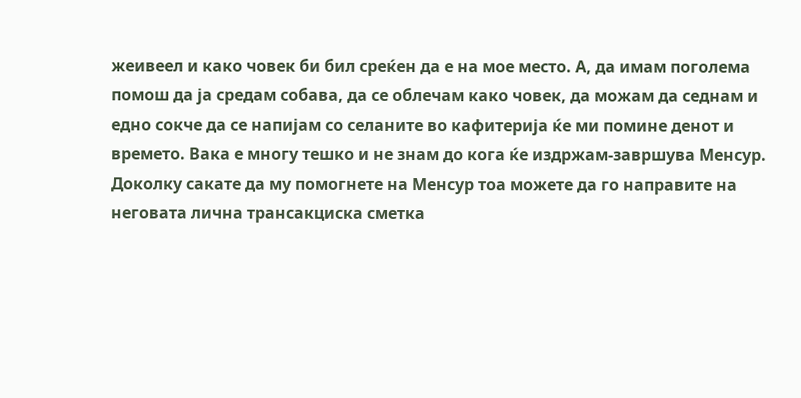жеивеел и како човек би бил среќен да е на мое место. А, да имам поголема помош да ја средам собава, да се облечам како човек, да можам да седнам и едно сокче да се напијам со селаните во кафитерија ќе ми помине денот и времето. Вака е многу тешко и не знам до кога ќе издржам-завршува Менсур.
Доколку сакате да му помогнете на Менсур тоа можете да го направите на неговата лична трансакциска сметка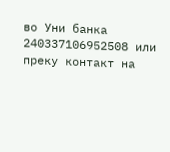во Уни банка 240337106952508 или преку контакт на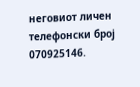неговиот личен телефонски број 070925146.